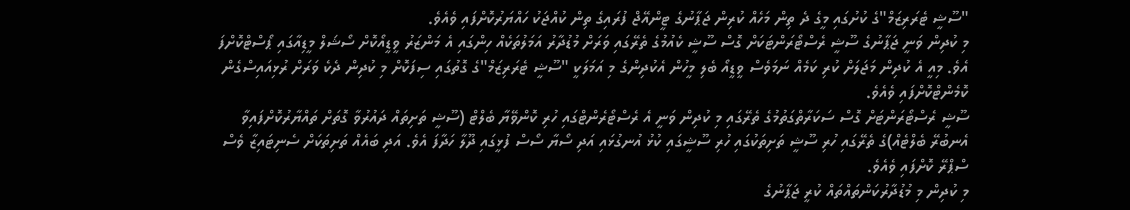"ސޫޝީ ޓެރަރިޒަމް"ގެ ކުށުގައި މީގެ ދެ ތިން މަހެއް ކުރިން ޖަޕާނުގެ ޓީންއޭޖް ފުރައިގެ ތިން ކުއްޖަކު ހައްޔަރުކޮށްފައި ވެއެވެ.
މި ކުދިން ވަނީ ޖަޕާނުގެ ސޫޝީ ރެސްޓޯރަންޓަކަށް ގޮސް ސޫޝީ ކެއުމުގެ ތެރޭގައި ވަރަށް މުޑުދާރު އަމަލުތަކެއް ހިންގައި އެ މަންޒަރު ވީޑީއޯކޮށް ސޯޝަލް މީޑިއާގައި ޕޯސްޓްކޮށްފަ އެވެ. މިއީ އެ ކުދިން މަޖަލަށް ކުރި ކަމެއް ނަމަވެސް ވީޑީއޯ ބެލި މީހުން އެކުދިންގެ މި އަމަލަކީ "ސޫޝީ ޓެރަރިޒަމް"ގެ ގޮތުގައި ސިފަކޮށް މި ކުދިން ދެކެ ވަރަށް ރުޅިއައިސްގެން ކޮމެންޓްކޮށްފައި ވެއެވެ.
ސޫޝީ ރެސްޓޯރަންޓަށް ގޮސް ސަކަރާތްގަތުމުގެ ތެރޭގައި މި ކުދިން ވަނީ އެ ރެސްޓޯރެންޓްގައި ހުރި ކޮންވޭޔާ ބެލްޓް (ސޫޝީ ތަށިތައް ދައުރުވާ ގޮތަށް ތައްޔާރުކޮށްފައިވާ އެނބުރޭ ބެލްޓެއް)ގެ ތެރޭގައި ހުރި ސޫޝީ ތަށިތަކުގައި ހުރި ސޫޝީގައި ކުޅު އުނގުޅައި އަދި ސޯޔާ ސޯސް ފުޅީގައި ދޫލާ ހަދާފަ އެވެ. އަދި ބައެއް ތަށިތަކަށް ސެނިޓައިޒާ ވެސް ސްޕްރޭ ކޮށްފައި ވެއެވެ.
މި ކުދިން މި މުޑުދާރުކަންތައްތައް ކުރީ ޖަޕާނުގެ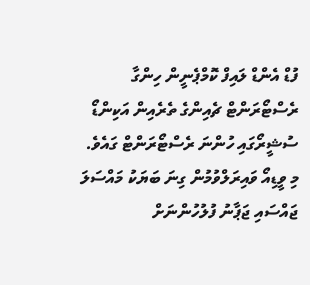ފުޑް އެންޑް ލައިފް ކޮމްޕެނީން ހިންގާ ރެސްޓޯރަންޓް ޗެއިންގެ ތެރެއިން އަކިންޑޯ ސުޝީރޯގައި ހުންނަ ރެސްޓޯރަންޓް ގައެވެ.
މި ވީޑިއޯ ވައިރަލްވުމުން ގިނަ ބަޔަކު މައްސަލަ ޖައްސައި ޖަޕާނު ފުލުހުންނަށް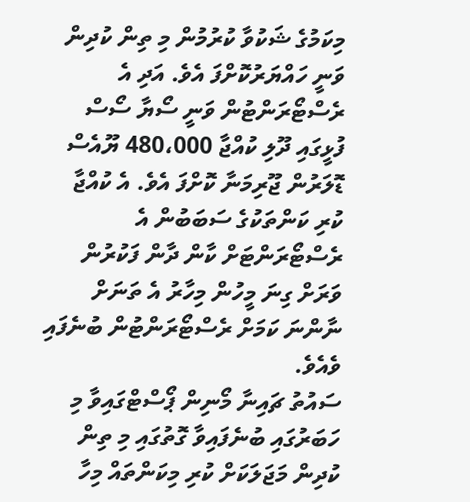މިކަމުގެ ޝަކުވާ ކުރުމުން މި ތިން ކުދިން ވަނީ ހައްޔަރުކޮށްފަ އެވެ. އަދި އެ ރެސްޓޯރަންޓުން ވަނީ ސޯޔާ ސޯސް ފުޅީގައި ދޫލި ކުއްޖާ 480،000 ޔޫއެސް ޑޮލަރުން ޖޫރިމަނާ ކޮށްފަ އެވެ. އެ ކުއްޖާ ކުރި ކަންތަކުގެ ސަބަބުން އެ ރެސްޓޯރަންޓަށް ކާން ދާން ފަކުރުން ވަރަށް ގިނަ މީހުން މިހާރު އެ ތަނަށް ނާންނަ ކަމަށް ރެސްޓޯރަންޓުން ބުނެފައި ވެއެވެ.
ސައުތު ޗައިނާ މޯނިން ޕޯސްޓްގައިވާ މި ހަބަރުގައި ބުނެފައިވާ ގޮތުގައި މި ތިން ކުދިން މަޖަލަކަށް ކުރި މިކަންތައް މިހާ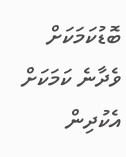ބޮޑުކަމަކަށް ވެދާނެ ކަމަކަށް އެކުދިން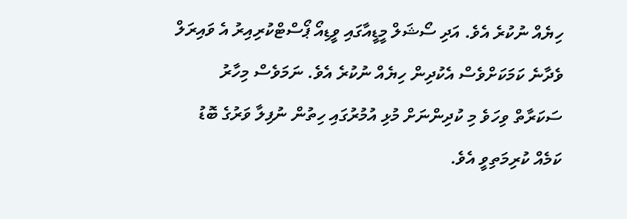ހިޔެއް ނުކުރެ އެވެ. އަދި ސޯޝަލް މީޑީއާގައި ވީޑިއޯ ޕޯސްޓްކުރިއިރު އެ ވައިރަލް ވެދާނެ ކަމަކަށްވެސް އެކުދިން ހިޔެއް ނުކުރެ އެވެ. ނަމަވެސް މިހާރު ސަކަރާތް ވިހަވެ މި ކުދިންނަށް މުޅި އުމުރުގައި ހިތުން ނުފިލާ ވަރުގެ ބޮޑު ކަމެއް ކުރިމަތިވީ އެވެ.